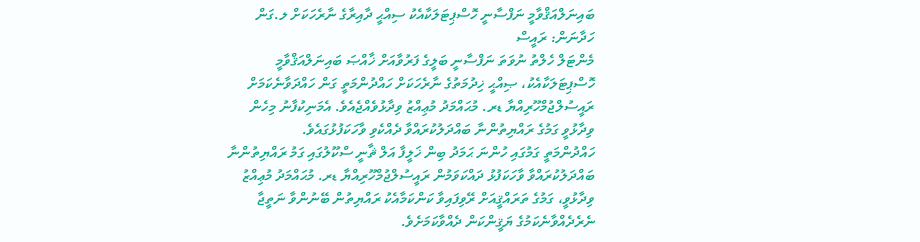ބައިނަލްއަޤްވާމީ ނަފްސާނީ ހޮސްޕިޓަލަކާއެކު ސިއްޙީ ދާއިރާގެ ނާރެހަކަށް ލ.ގަން ހަދާނަން: ރައީސް
މެންޓަލް ހެލްތު ނުވަތަ ނަފްސާނީ ބަލީގެ ފަރުވާއަށް ޚާއްޞަ ބައިނަލްއަޤްވާމީ ހޮސްޕިޓަލަކާއެކު، ޞިއްޙީ ޚިދުމަތުގެ ނާރެހަކަށް ހައްދުންމަތީ ގަން ހައްދަވާނެކަމަށް ރައީސުލްޖުމްހޫރިއްޔާ ޑރ. މުޙައްމަދު މުޢިއްޒު ވިދާޅުވެއްޖެއެވެ. އެމަނިކުފާނު މިހެން ވިދާޅުވީ ގަމުގެ ރައްޔިތުންނާ ބައްދަލުކުރައްވާ ދެއްކެވި ވާހަކަފުޅުގައެވެ.
ހައްދުންމަތީ ގަމުގައި ހުންނަ ޙަމަދު ބިން ޚަލީފާ އަލް ޘާނީ ސްކޫލުގައި ގަމު ރައްޔިތުންނާ ބައްދަލުކުރައްވާ ވާހަކަފުޅު ދައްކަވަމުން ރައީސުލްޖުމްހޫރިއްޔާ ޑރ. މުޙައްމަދު މުޢިއްޒު ވިދާޅުވީ، ގަމުގެ ތަރައްޤީއަށް ރޭވިފައިވާ ކަންކަމާއެކު ރައްޔިތުން ބޭނުންވާ ނަތީޖާ ނެރެދެއްވާނެކަމުގެ ޔަޤީންކަން ދެއްވާކަމަށެވެ.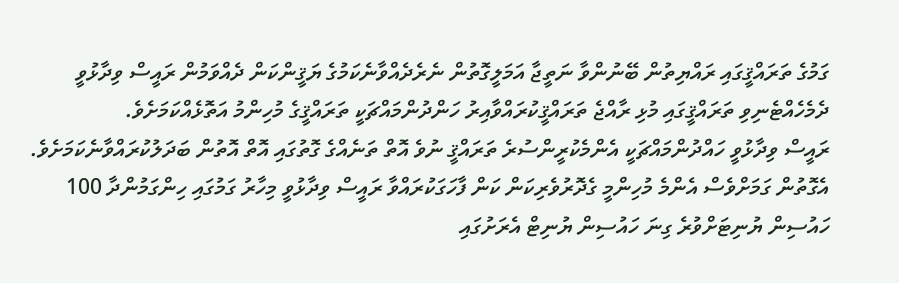ގަމުގެ ތަރައްޤީގައި ރައްޔިތުން ބޭނުންވާ ނަތީޖާ އަމަލީގޮތުން ނެރެދެއްވާނެކަމުގެ ޔަޤީންކަން ދެއްވަމުން ރައީސް ވިދާޅުވީ ދެމެހެއްޓެނިވި ތަރައްޤީގައި މުޅި ރާއްޖެ ތަރައްޤީކުރައްވާއިރު ހަންދުންމައްޗަކީ ތަރައްޤީގެ މުހިންމު އަތޮޅެއްކަމަށެވެ.
ރައީސް ވިދާޅުވީ ހައްދުންމައްޗަކީ އެންމެކުރީންސުރެ ތަރައްޤީ ނުވެ އޮތް ތަނެއްގެ ގޮތުގައި އޮތް އޮތުން ބަދަލުކުރައްވާނެކަމަށެވެ. އެގޮތުން ގަމަށްވެސް އެންމެ މުހިންމީ ގެދޮރުވެރިކަން ކަން ފާހަގަކުރައްވާ ރައީސް ވިދާޅުވީ މިހާރު ގަމުގައި ހިންގަމުންދާ 100 ހައުސިން ޔުނިޓަށްވުރެ ގިނަ ހައުސިން ޔުނިޓް އެރަށުގައި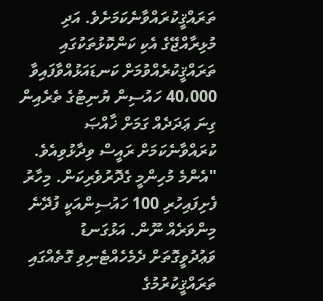ތަރައްޤީކުރައްވާނެކަމަށެވެ. އަދި މުޅިރާއްޖޭގެ އެކި ކަންކޮޅުތަކުގައި ތަރައްޤީކުރެއްވުމަށް ކަނޑައަޅުއްވާފައިވާ 40،000 ހައުސިން ޔުނިޓުގެ ތެރެއިން ގިނަ ޢަދަދެއް ގަމަށް ޚާއްޞަ ކުރައްވާނެކަމަށް ރައީސް ވިދާޅުވިއެވެ.
"އެންމެ މުހިންމީ ގެދޮރުވެރިކަން. މިހާރު ފެށިފައިހުރި 100 ހައުސިންއަކީ ފުދޭނެ މިންވަރެއް ނޫން. އަޅުގަނޑު ވަޢުދުވީގޮތަށް ދެމެހެއްޓެނިވި ގޮތެއްގައި ތަރައްޤީކުރުމުގެ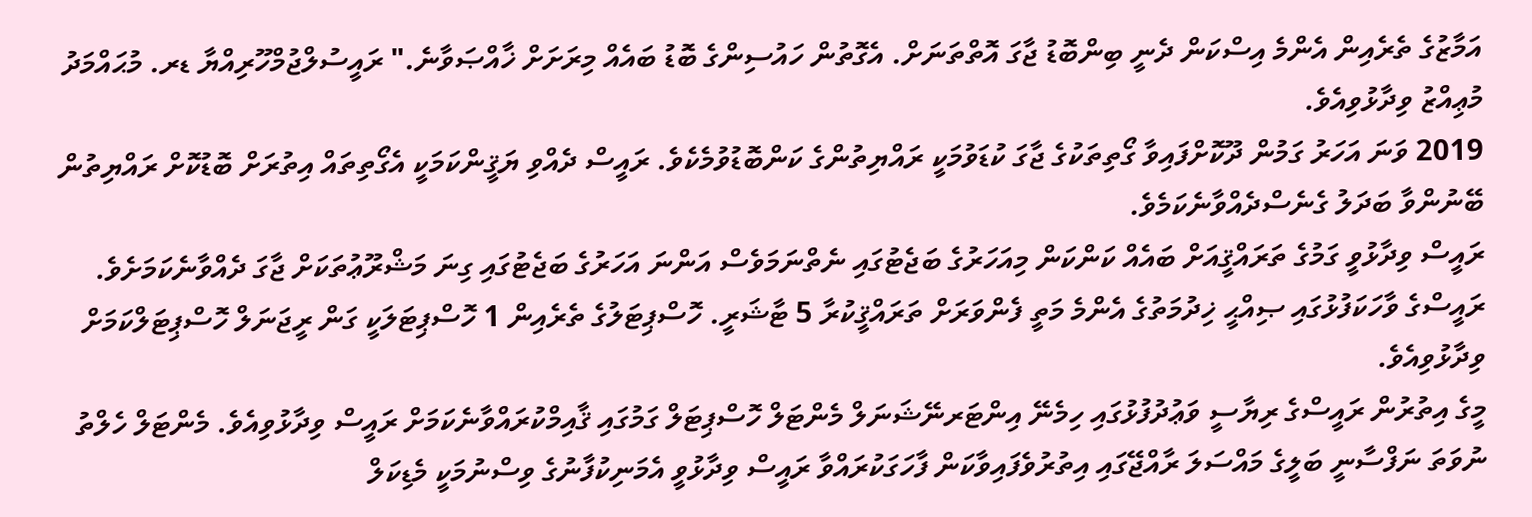އަމާޒުގެ ތެރެއިން އެންމެ އިސްކަން ދެނީ ބިންބޮޑު ޖާގަ އޮތްތަނަށް. އެގޮތުން ހައުސިންގެ ބޮޑު ބައެއް މިރަށަށް ޚާއްޞަވާނެ." ރައީސުލްޖުމްހޫރިއްޔާ ޑރ. މުޙައްމަދު މުޢިއްޒު ވިދާޅުވިއެވެ.
2019 ވަނަ އަހަރު ގަމުން ދޫކޮށްފައިވާ ގޯތިތަކުގެ ޖާގަ ކުޑަވުމަކީ ރައްޔިތުންގެ ކަންބޮޑުވުމެކެވެ. ރައީސް ދެއްވި ޔަޤީންކަމަކީ އެގޯތިތައް އިތުރަށް ބޮޑުކޮށް ރައްޔިތުން ބޭނުންވާ ބަދަލު ގެނެސްދެއްވާނެކަމެވެ.
ރައީސް ވިދާޅުވީ ގަމުގެ ތަރައްޤީއަށް ބައެއް ކަންކަން މިއަހަރުގެ ބަޖެޓުގައި ނެތްނަމަވެސް އަންނަ އަހަރުގެ ބަޖެޓުގައި ގިނަ މަޝްރޫޢުތަކަށް ޖާގަ ދެއްވާނެކަމަށެވެ.
ރައީސްގެ ވާހަކަފުޅުގައި ޞިއްޙީ ޚިދުމަތުގެ އެންމެ މަތީ ފެންވަރަށް ތަރައްޤީކުރާ 5 ޓާޝަރީ. ހޮސްޕިޓަލުގެ ތެރެއިން 1 ހޮސްޕިޓަލަކީ ގަން ރީޖަނަލް ހޮސްޕިޓަލްކަމަށް ވިދާޅުވިއެވެ.
މީގެ އިތުރުން ރައީސްގެ ރިޔާސީ ވަޢުދުފުޅުގައި ހިމެނޭ އިންޓަރނޭޝަނަލް މެންޓަލް ހޮސްޕިޓަލް ގަމުގައި ޤާއިމްކުރައްވާނެކަމަށް ރައީސް ވިދާޅުވިއެވެ. މެންޓަލް ހެލްތު ނުވަތަ ނަފްސާނީ ބަލީގެ މައްސަލަ ރާއްޖޭގައި އިތުރުވެފައިވާކަން ފާހަގަކުރައްވާ ރައީސް ވިދާޅުވީ އެމަނިކުފާނުގެ ވިސްނުމަކީ މެޑިކަލް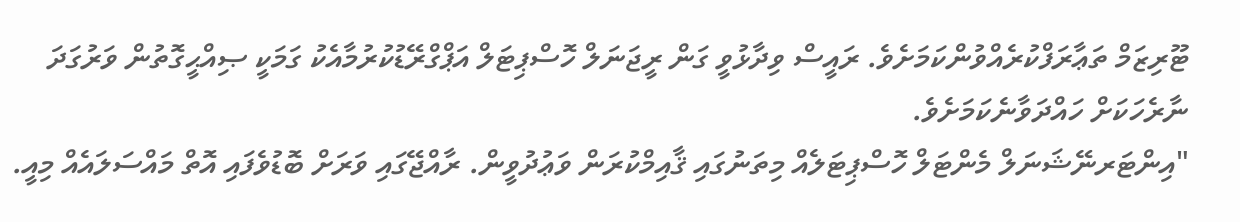ޓޫރިޒަމް ތަޢާރަފްކުރެއްވުންކަމަށެވެ. ރައީސް ވިދާޅުވީ ގަން ރީޖަނަލް ހޮސްޕިޓަލް އަޕްގްރޭޑުކުރުމާއެކު ގަމަކީ ޞިއްޙީގޮތުން ވަރުގަދަ ނާރެހަކަށް ހައްދަވާނެކަމަށެވެ.
"އިންޓަރނޭޝަނަލް މެންޓަލް ހޮސްޕިޓަލެއް މިތަނުގައި ޤާއިމްކުރަން ވަޢުދުވީން. ރާއްޖޭގައި ވަރަށް ބޮޑުވެފައި އޮތް މައްސަލައެއް މިއީ.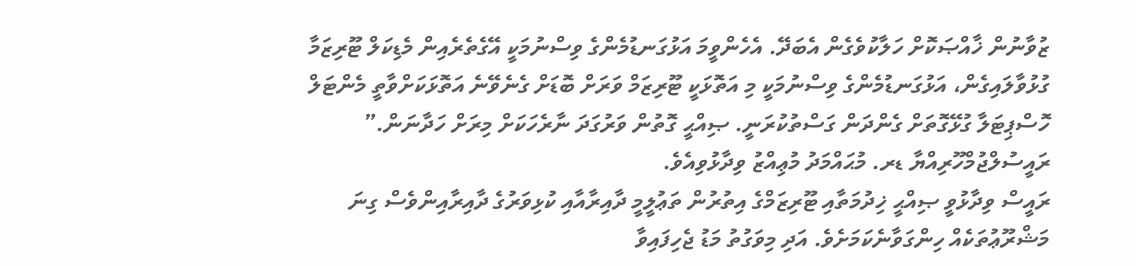ޒުވާނުން ޚާއްޞަކޮށް ހަލާކުވެގެން އެބަދޭ. އެހެންވީމަ އަޅުގަނޑުމެންގެ ވިސްނުމަކީ އޭގެތެރެއިން މެޑިކަލް ޓޫރިޒަމާ ގުޅުވާލައިގެން، އަޅުގަނޑުމެންގެ ވިސްނުމަކީ މި އަތޮޅަކީ ޓޫރިޒަމް ވަރަށް ބޮޑަށް ގެނެވޭނެ އަތޮޅަކަށްވާތީ މެންޓަލް ހޮސްޕިޓަލާ ގުޅޭގޮތަށް ގެންދަން ގަސްތުކުރަނީ. ޞިއްޙީ ގޮތުން ވަރުގަދަ ނާރެހަކަށް މިރަށް ހަދާނަން.” ރައީސުލްޖުމްހޫރިއްޔާ ޑރ. މުޙައްމަދު މުޢިއްޒު ވިދާޅުވިއެވެ.
ރައީސް ވިދާޅުވީ ޞިއްޙީ ޚިދުމަތާއި ޓޫރިޒަމްގެ އިތުރުން ތަޢުލީމީ ދާއިރާއާއި ކުޅިވަރުގެ ދާއިރާއިންވެސް ގިނަ މަޝްރޫޢުތަކެއް ހިންގަވާނެކަމަށެވެ. އަދި މިވަގުތު މަޑު ޖެހިފައިވާ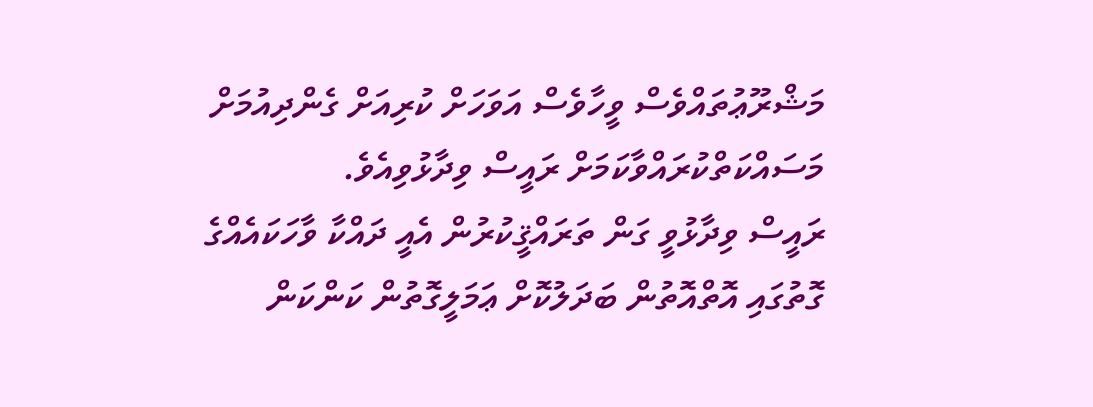މަޝްރޫޢުތައްވެސް ވީހާވެސް އަވަހަށް ކުރިއަށް ގެންދިއުމަށް މަސައްކަތްކުރައްވާކަމަށް ރައީސް ވިދާޅުވިއެވެ.
ރައީސް ވިދާޅުވީ ގަން ތަރައްޤީކުރުން އެއީ ދައްކާ ވާހަކައެއްގެ ގޮތުގައި އޮތްއޮތުން ބަދަލުކޮށް ޢަމަލީގޮތުން ކަންކަން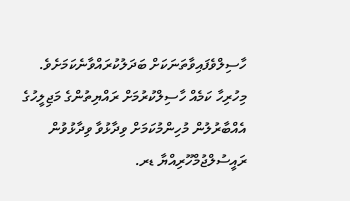ހާސިލްވެފައިވާތަނަކަށް ބަދަލުކުރައްވާނެކަމަށެވެ. މިހުރިހާ ކަމެއް ހާސިލްކުރުމަށް ރައްޔިތުންގެ މަޖިލީހުގެ އެއްބާރުލުން މުހިންމުކަމަށް ވިދާޅުވާ ވިދާޅުވުން ރައީސުލްޖުމްހޫރިއްޔާ ޑރ.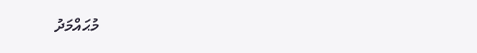މުޙައްމަދު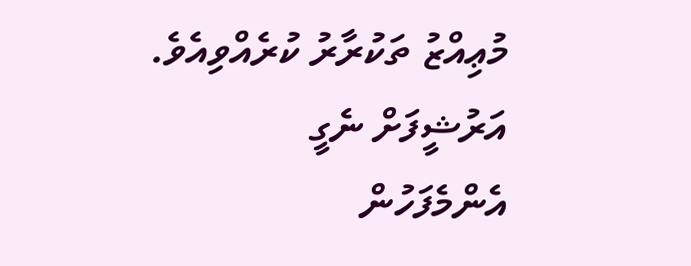މުޢިއްޒު ތަކުރާރު ކުރެއްވިއެވެ.
އަރުޝީފަށް ނެގީ
އެންމެފަހުން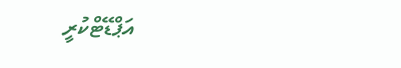އަޕްޑޭޓްކުރީ